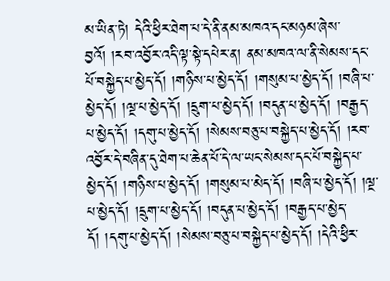མ་ཡིན་ཏེ། དེའི་ཕྱིར་ཐེག་པ་དེ་ནི་ནམ་མཁའ་དང་མཉམ་ཞེས་བྱའོ། །རབ་འབྱོར་འདི་ལྟ་སྟེ་དཔེར་ན། ནམ་མཁའ་ལ་ནི་སེམས་དང་པོ་བསྐྱེད་པ་མྱེད་དོ། །གཉིས་པ་མྱེད་དོ། །གསུམ་པ་མྱེད་དོ། །བཞི་པ་མྱེད་དོ། །ལྔ་པ་མྱེད་དོ། །དྲུག་པ་མྱེད་དོ། །བདུན་པ་མྱེད་དོ། །བརྒྱད་པ་མྱེད་དོ། །དགུ་པ་མྱེད་དོ། །སེམས་བཅུ་པ་བསྐྱེད་པ་མྱེད་དོ། །རབ་འབྱོར་དེ་བཞིན་དུ་ཐེག་པ་ཆེན་པོ་དེ་ལ་ཡང་སེམས་དང་པོ་བསྐྱེད་པ་མྱེད་དོ། །གཉིས་པ་མྱེད་དོ། །གསུམ་པ་མེད་དོ། །བཞི་པ་མྱེད་དོ། །ལྔ་པ་མྱེད་དོ། །དྲུག་པ་མྱེད་དོ། །བདུན་པ་མྱེད་དོ། །བརྒྱད་པ་མྱེད་དོ། །དགུ་པ་མྱེད་དོ། །སེམས་བཅུ་པ་བསྐྱེད་པ་མྱེད་དོ། །དེའི་ཕྱིར་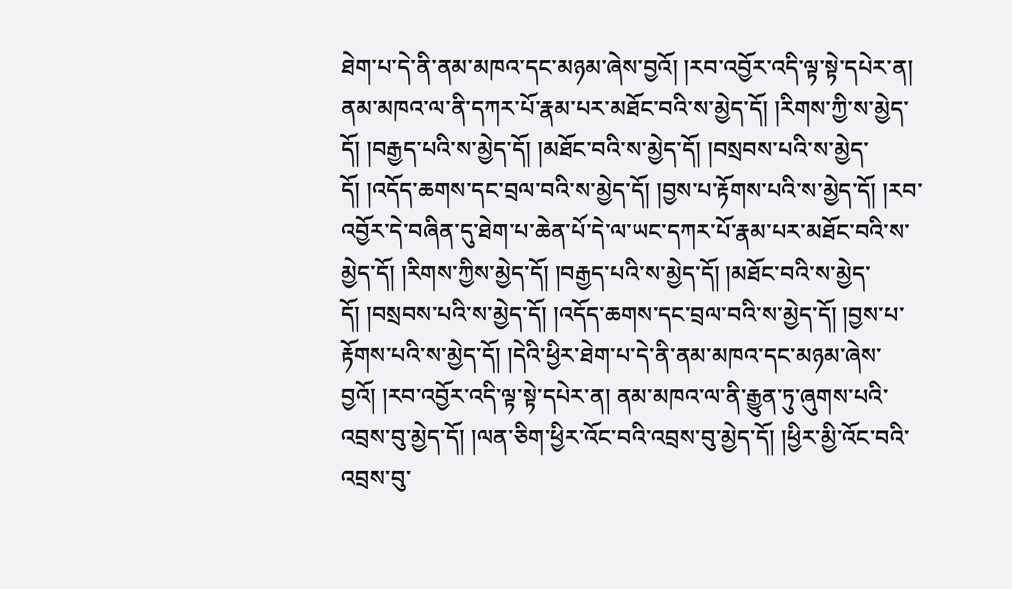ཐེག་པ་དེ་ནི་ནམ་མཁའ་དང་མཉམ་ཞེས་བྱའོ། །རབ་འབྱོར་འདི་ལྟ་སྟེ་དཔེར་ན། ནམ་མཁའ་ལ་ནི་དཀར་པོ་རྣམ་པར་མཐོང་བའི་ས་མྱེད་དོ། །རིགས་ཀྱི་ས་མྱེད་དོ། །བརྒྱད་པའི་ས་མྱེད་དོ། །མཐོང་བའི་ས་མྱེད་དོ། །བསྲབས་པའི་ས་མྱེད་དོ། །འདོད་ཆགས་དང་བྲལ་བའི་ས་མྱེད་དོ། །བྱས་པ་རྟོགས་པའི་ས་མྱེད་དོ། །རབ་འབྱོར་དེ་བཞིན་དུ་ཐེག་པ་ཆེན་པོ་དེ་ལ་ཡང་དཀར་པོ་རྣམ་པར་མཐོང་བའི་ས་མྱེད་དོ། །རིགས་ཀྱིས་མྱེད་དོ། །བརྒྱད་པའི་ས་མྱེད་དོ། །མཐོང་བའི་ས་མྱེད་དོ། །བསྲབས་པའི་ས་མྱེད་དོ། །འདོད་ཆགས་དང་བྲལ་བའི་ས་མྱེད་དོ། །བྱས་པ་རྟོགས་པའི་ས་མྱེད་དོ། །དེའི་ཕྱིར་ཐེག་པ་དེ་ནི་ནམ་མཁའ་དང་མཉམ་ཞེས་བྱའོ། །རབ་འབྱོར་འདི་ལྟ་སྟེ་དཔེར་ན། ནམ་མཁའ་ལ་ནི་རྒྱུན་ཏུ་ཞུགས་པའི་འབྲས་བུ་མྱེད་དོ། །ལན་ཅིག་ཕྱིར་འོང་བའི་འབྲས་བུ་མྱེད་དོ། །ཕྱིར་མྱི་འོང་བའི་འབྲས་བུ་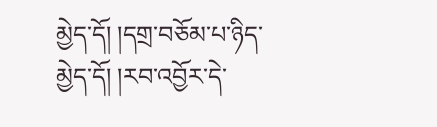མྱེད་དོ། །དགྲ་བཅོམ་པ་ཉིད་མྱེད་དོ། །རབ་འབྱོར་དེ་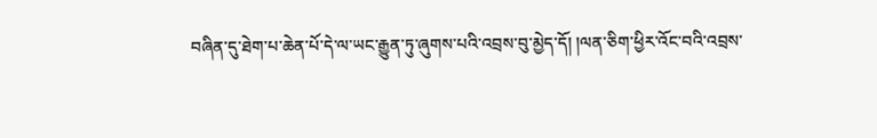བཞིན་དུ་ཐེག་པ་ཆེན་པོ་དེ་ལ་ཡང་རྒྱུན་ཏུ་ཞུགས་པའི་འབྲས་བུ་མྱེད་དོ། །ལན་ཅིག་ཕྱིར་འོང་བའི་འབྲས་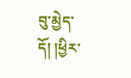བུ་མྱེད་དོ། །ཕྱིར་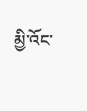མྱི་འོང་